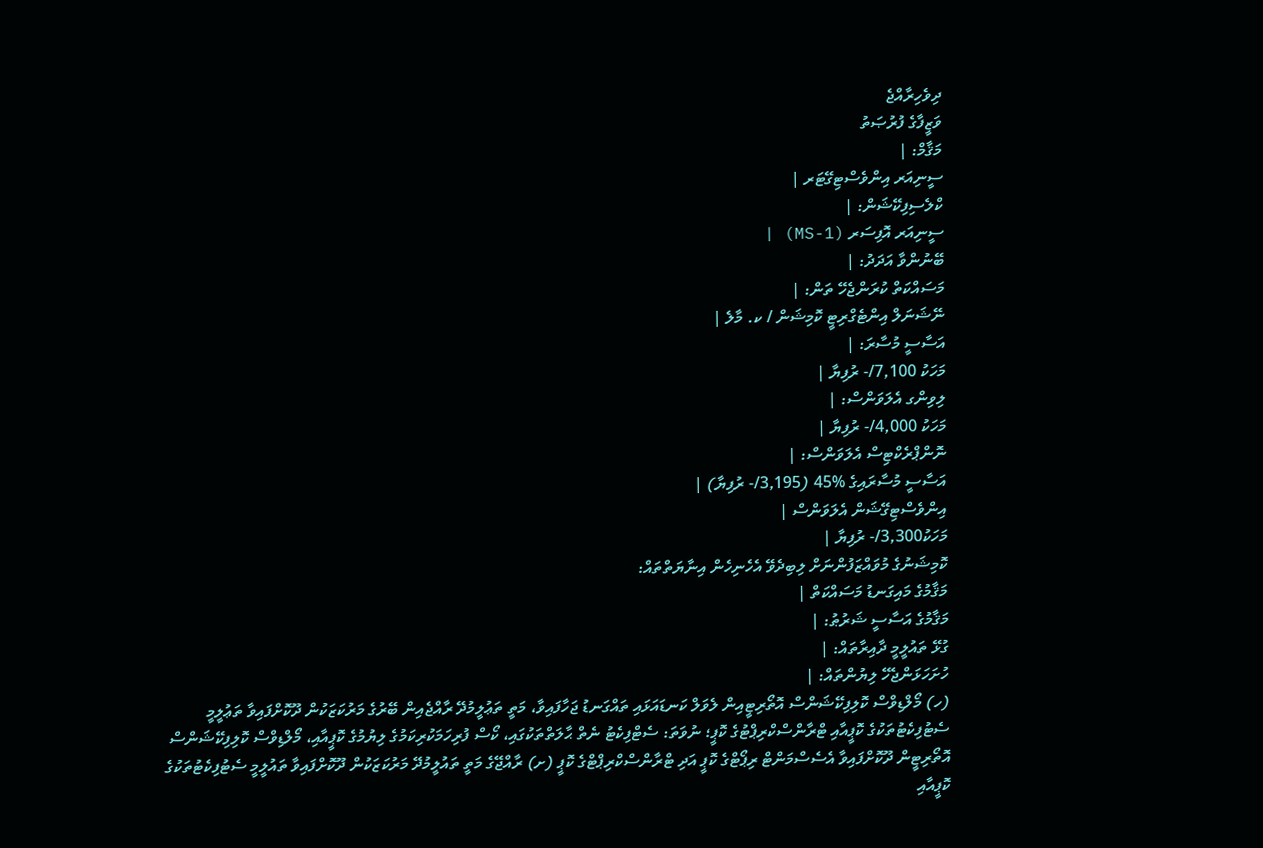ދިވެހިރާއްޖެ
ވަޒީފާގެ ފުރުޞަތު
މަޤާމް: |
ސީނިއަރ އިންވެސްޓިގޭޓަރ |
ކްލެސިފިކޭޝަން: |
ސީނިއަރ އޮފިސަރ (MS-1) |
ބޭނުންވާ އަދަދު: |
މަސައްކަތް ކުރަންޖެހޭ ތަން: |
ނޭޝަނަލް އިންޓެގްރިޓީ ކޮމިޝަން / ކ. މާލެ |
އަސާސީ މުސާރަ: |
މަހަކު 7,100/- ރުފިޔާ |
ލިވިންގ އެލަވަންސް: |
މަހަކު 4,000/- ރުފިޔާ |
ނޮންޕްރެކްޓިސް އެލަވަންސް: |
އަސާސީ މުސާރައިގެ %45 (3,195/- ރުފިޔާ) |
އިންވެސްޓިގޭޝަން އެލަވަންސް |
މަހަކު3,300/- ރުފިޔާ |
ކޮމިޝަނުގެ މުވައްޒަފުންނަށް ލިބިދެވޭ އެހެނިހެން އިނާޔަތްތައް:
މަޤާމުގެ މައިގަނޑު މަސައްކަތް |
މަޤާމުގެ އަސާސީ ޝަރުޠު: |
ގުޅޭ ތައުލީމީ ދާއިރާތައް: |
ހުށަހަޅަންޖެހޭ ލިޔުންތައް: |
(ހ) މޯލްޑިވްސް ކޮލިފިކޭޝަންސް އޮތޯރިޓީއިން ލެވަލް ކަނޑައަޅައި ތައްގަނޑު ޖަހާފައިވާ، މަތީ ތަޢުލީމުދޭ ރާއްޖެއިން ބޭރުގެ މަރުކަޒަކުން ދޫކޮށްފައިވާ ތަޢުލީމީ ސެޓުފިކެޓުތަކުގެ ކޮޕީއާއި ޓްރާންސްކްރިޕްޓުގެ ކޮޕީ؛ ނުވަތަ: ސެޓްފިކެޓު ނެތް ޙާލަތްތަކުގައި، ކޯސް ފުރިހަމަކުރިކަމުގެ ލިޔުމުގެ ކޮޕީއާއި، މޯލްޑިވްސް ކޮލިފިކޭޝަންސް އޮތޯރިޓީން ދޫކޮށްފައިވާ އެސެސްމަންޓް ރިޕޯޓްގެ ކޮޕީ އަދި ޓްރާންސްކްރިޕްޓްގެ ކޮޕީ (ށ) ރާއްޖޭގެ މަތީ ތައުލީމުދޭ މަރުކަޒަކުން ދޫކޮށްފައިވާ ތައުލީމީ ސެޓުފިކެޓުތަކުގެ ކޮޕީއާއި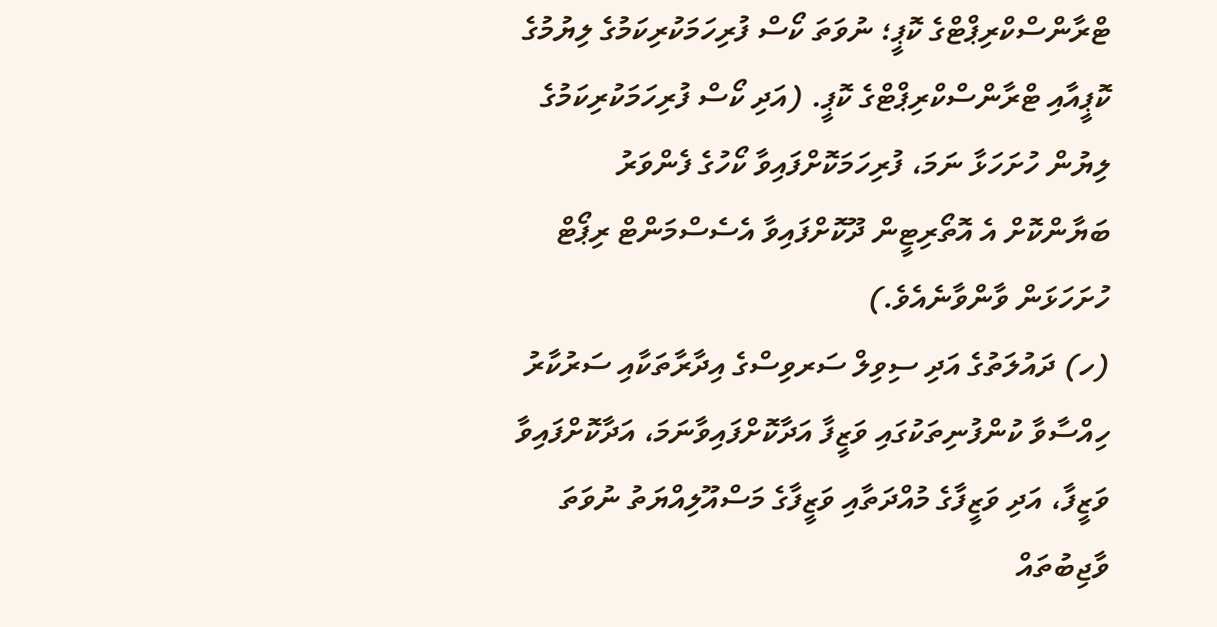ޓްރާންސްކްރިޕްޓްގެ ކޮޕީ؛ ނުވަތަ ކޯސް ފުރިހަމަކުރިކަމުގެ ލިޔުމުގެ ކޮޕީއާއި ޓްރާންސްކްރިޕްޓްގެ ކޮޕީ. (އަދި ކޯސް ފުރިހަމަކުރިކަމުގެ ލިޔުން ހުށަހަޅާ ނަމަ، ފުރިހަމަކޮށްފައިވާ ކޯހުގެ ފެންވަރު ބަޔާންކޮށް އެ އޮތޯރިޓީން ދޫކޮށްފައިވާ އެސެސްމަންޓް ރިޕޯޓް ހުށަހަޅަން ވާންވާނެއެވެ.)
(ހ) ދައުލަތުގެ އަދި ސިވިލް ސަރވިސްގެ އިދާރާތަކާއި ސަރުކާރު ހިއްސާވާ ކުންފުނިތަކުގައި ވަޒީފާ އަދާކޮށްފައިވާނަމަ، އަދާކޮށްފައިވާ ވަޒީފާ، އަދި ވަޒީފާގެ މުއްދަތާއި ވަޒީފާގެ މަސްއޫލިއްޔަތު ނުވަތަ ވާޖިބުތައް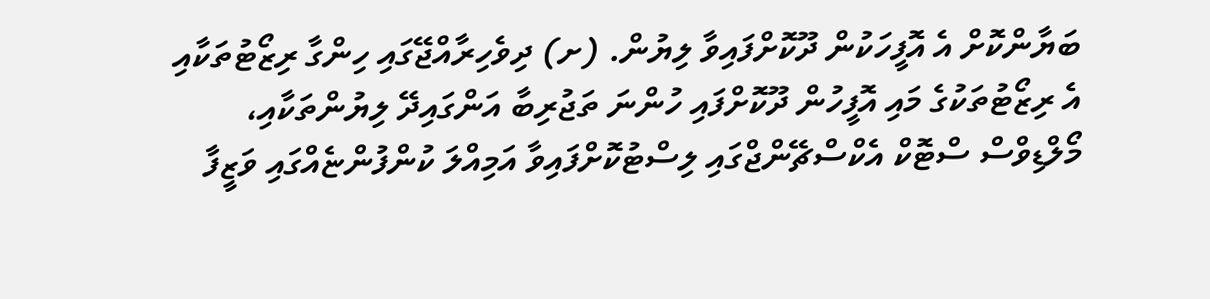ބަޔާންކޮށް އެ އޮފީހަކުން ދޫކޮށްފައިވާ ލިޔުން. (ށ) ދިވެހިރާއްޖޭގައި ހިންގާ ރިޒޯޓުތަކާއި އެ ރިޒޯޓުތަކުގެ މައި އޮފީހުން ދޫކޮށްފައި ހުންނަ ތަޖުރިބާ އަންގައިދޭ ލިޔުންތަކާއި، މޯލްޑިވްސް ސްޓޮކް އެކްސްޗޭންޖްގައި ލިސްޓުކޮށްފައިވާ އަމިއްލަ ކުންފުންޏެއްގައި ވަޒީފާ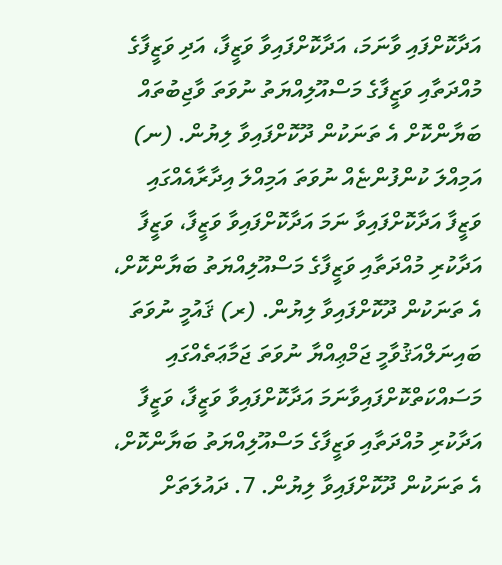އަދާކޮށްފައި ވާނަމަ، އަދާކޮށްފައިވާ ވަޒީފާ، އަދި ވަޒީފާގެ މުއްދަތާއި ވަޒީފާގެ މަސްއޫލިއްޔަތު ނުވަތަ ވާޖިބުތައް ބަޔާންކޮށް އެ ތަނަކުން ދޫކޮށްފައިވާ ލިޔުން. (ނ) އަމިއްލަ ކުންފުންޏެއް ނުވަތަ އަމިއްލަ އިދާރާއެއްގައި ވަޒީފާ އަދާކޮށްފައިވާ ނަމަ އަދާކޮށްފައިވާ ވަޒީފާ، ވަޒީފާ އަދާކުރި މުއްދަތާއި ވަޒީފާގެ މަސްއޫލިއްޔަތު ބަޔާންކޮށް، އެ ތަނަކުން ދޫކޮށްފައިވާ ލިޔުން. (ރ) ޤައުމީ ނުވަތަ ބައިނަލްއަޤުވާމީ ޖަމްޢިއްޔާ ނުވަތަ ޖަމާޢަތެއްގައި މަސައްކަތްކޮށްފައިވާނަމަ އަދާކޮށްފައިވާ ވަޒީފާ، ވަޒީފާ އަދާކުރި މުއްދަތާއި ވަޒީފާގެ މަސްއޫލިއްޔަތު ބަޔާންކޮށް، އެ ތަނަކުން ދޫކޮށްފައިވާ ލިޔުން. 7. ދައުލަތަށް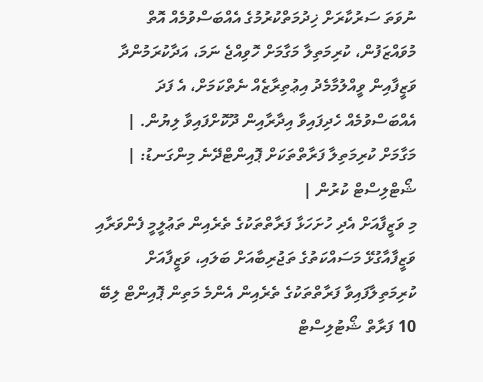ނުވަތަ ސަރުކާރަށް ޚިދުމަތްކުރުމުގެ އެއްބަސްވުމެއް އޮތް މުވައްޒަފުން، ކުރިމަތިލާ މަގާމަށް ހޮވިއްޖެ ނަމަ، އަދާކުރަމުންދާ ވަޒީފާއިން ވީއްލުމާމެދު އިޢުތިރާޒެއް ނެތްކަމަށް، އެ ފަދަ އެއްބަސްވުމެއް ހެދިފައިވާ އިދާރާއިން ދޫކޮށްފައިވާ ލިޔުން. |
މަގާމަށް ކުރިމަތިލާ ފަރާތްތަކަށް ޕޮއިންޓްދޭނެ މިންގަނޑު: |
ޝޯޓްލިސްޓް ކުރުން |
މި ވަޒީފާއަށް އެދި ހުށަހަޅާ ފަރާތްތަކުގެ ތެރެއިން ތަޢުލީމީ ފެންވަރާއި ވަޒީފާއާގުޅޭ މަސައްކަތުގެ ތަޖުރިބާއަށް ބަލައި، ވަޒީފާއަށް ކުރިމަތިލާފައިވާ ފަރާތްތަކުގެ ތެރެއިން އެންމެ މަތިން ޕޮއިންޓް ލިބޭ 10 ފަރާތް ޝޯޓުލިސްޓް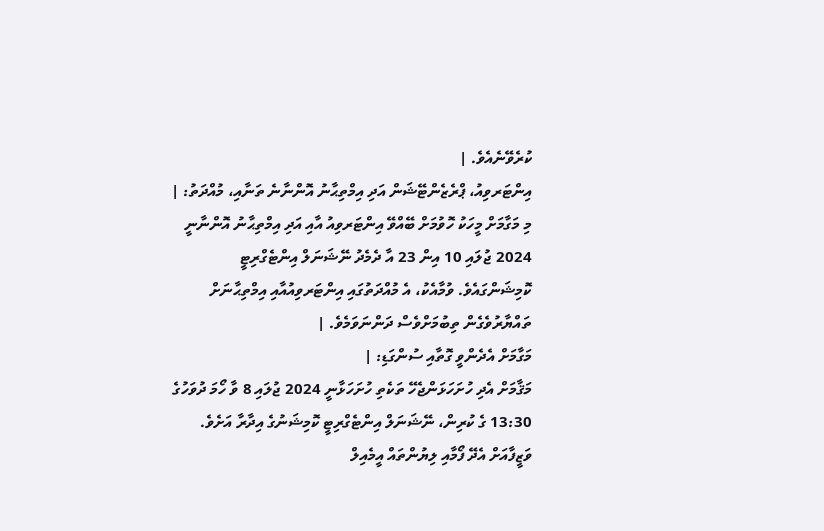ކުރެވޭނެއެވެ. |
އިންޓަރވިއު، ޕްރެޒެންޓޭޝަން އަދި އިމްތިޙާނު އޮންނާނެ ތަނާއި، މުއްދަތު: |
މި މަގާމަށް މީހަކު ހޮވުމަށް ބޭއްވޭ އިންޓަރވިއު އާއި އަދި އިމްތިޙާނު އޮންނާނީ 2024 ޖުލައި 10 އިން 23 އާ ދެމެދު ނޭޝަނަލް އިންޓެގްރިޓީ ކޮމިޝަންގައެވެ. ވުމާއެކު، އެ މުއްދަތުގައި އިންޓަރވިއުއާއި އިމްތިޙާނަށް ތައްޔާރުވެގެން ތިބުމަށްވެސް ދަންނަވަމެވެ. |
މަގާމަށް އެދެންވީ ގޮތާއި ސުންގަޑި: |
މަޤާމަށް އެދި ހުށަހަޅަންޖެހޭ ތަކެތި ހުށަހަޅާނީ 2024 ޖުލައި 8 ވާ ހޯމަ ދުވަހުގެ 13:30 ގެ ކުރިން، ނޭޝަނަލް އިންޓެގްރިޓީ ކޮމިޝަނުގެ އިދާރާ އަށެވެ. ވަޒީފާއަށް އެދޭ ފޯމާއި ލިޔުންތައް އީމެއިލް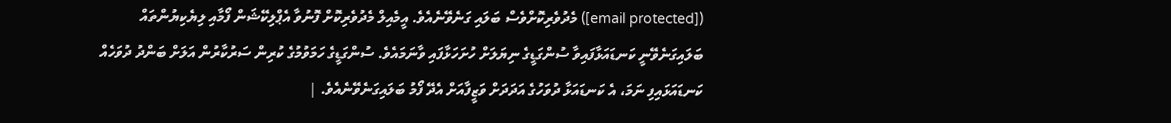([email protected]) މެދުވެރިކޮށްވެސް ބަލައި ގަނެވޭނެއެވެ. އީމެއިލް މެދުވެރިކޮށް ފޮނުވާ އެޕްލިކޭޝަން ފޯމާއި ލިޔެކިޔުންތައް ބަލައިގަނެވޭނީ ކަނޑައަޅާފައިވާ ސުންގަޑީގެ ނިޔަލަށް ހުށަހަޅާފައި ވާނަމައެވެ. ސުންގަޑީގެ ހަމަވުމުގެ ކުރިން ސަރުކާރުން އަލަށް ބަންދު ދުވަހެއް ކަނޑައަޅައިފި ނަމަ، އެ ކަނޑައަޅާ ދުވަހުގެ އަދަދަށް ވަޒީފާއަށް އެދޭ ފޯމު ބަލައިގަނެވޭނެއެވެ. |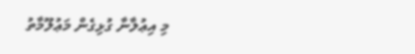މި އިޢުލާނާ ގުޅިގެން މަޢުލޫމާތު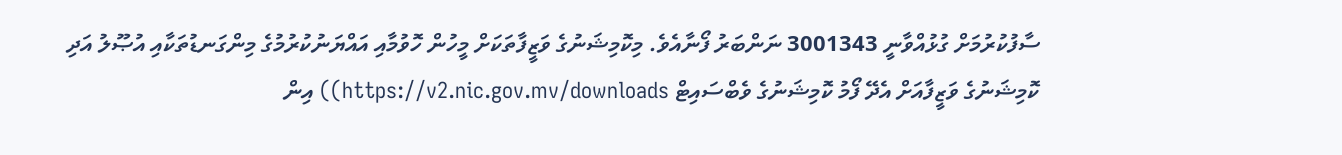ސާފުކުރުމަށް ގުޅުއްވާނީ 3001343 ނަންބަރު ފޯނާއެވެ. މިކޮމިޝަނުގެ ވަޒީފާތަކަށް މީހުން ހޮވުމާއި އައްޔަނުކުރުމުގެ މިންގަނޑުތަކާއި އުޞޫލު އަދި ކޮމިޝަނުގެ ވަޒީފާއަށް އެދޭ ފޯމު ކޮމިޝަނުގެ ވެބްސައިޓް https://v2.nic.gov.mv/downloads)) އިން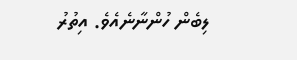ލިބެން ހުންނާނެއެވެ. އިތުރު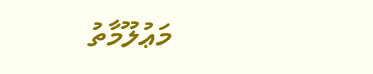މަޢުލޫމާތު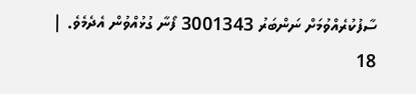ސާފުކުރެއްވުމަށް ނަންބަރު 3001343 ފޯނާ ގުޅުއްވުން އެދެމެވެ. |
18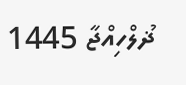ޛުލްހިއްޖާ 1445